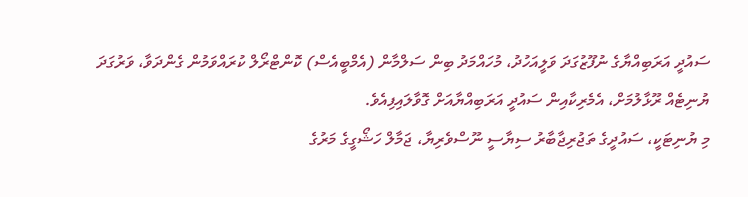ސައުދީ އަރަބިއްޔާގެ ނުފޫޒުގަދަ ވަލީއަހުދު، މުހައްމަދު ބިން ސަލްމާން (އެމްބީއެސް) ކޮންޓްރޯލް ކުރައްވަމުން ގެންދަވާ، ވަރުގަދަ ޔުނިޓެއް ރޫޅާލުމަށް، އެމެރިކާއިން ސައުދީ އަރަބިއްޔާއަށް ގޮވާލައިފިއެވެ.
މި ޔުނިޓަކީ، ސައުދީގެ ތަޖުރިޖާބާރު ސިޔާސީ ނޫސްވެރިޔާ، ޖަމާލް ހަޝޯގީގެ މަރުގެ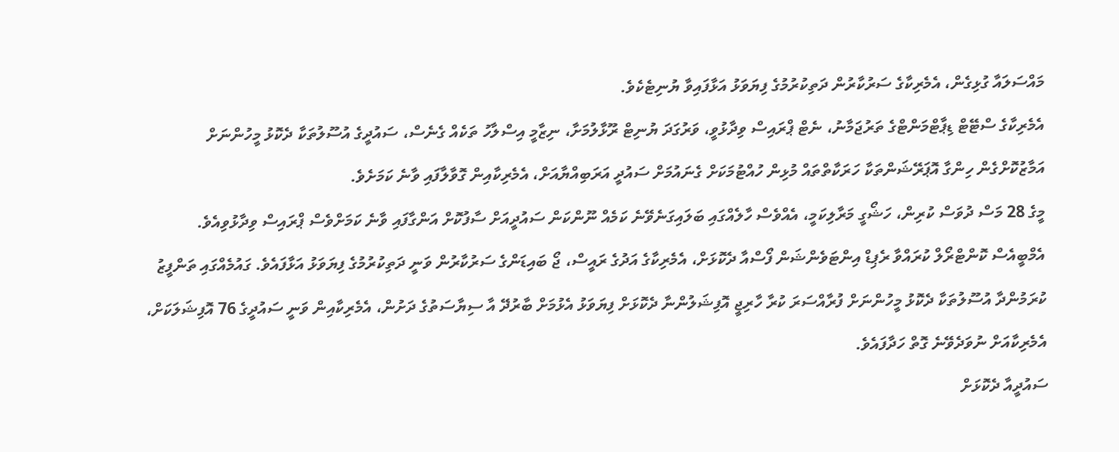މައްސަލައާ ގުޅިގެން، އެމެރިކާގެ ސަރުކާރުން ދަތިކުރުމުގެ ފިޔަވަޅު އަޅާފައިވާ ޔުނިޓެކެވެ.
އެމެރިކާގެ ސްޓޭޓް ޑިޕާޓްމަންޓްގެ ތަރުޖަމާނު، ނެޓް ޕްރައިސް ވިދާޅުވީ، ވަރުގަދަ ޔުނިޓް ރޫޅާލުމަށާ، ނިޒާމީ އިސްލާހު ތަކެއް ގެނެސް، ސައުދީގެ އުސޫލުތަކާ ދެކޮޅު މީހުންނަށް އަމާޒުކޮށްގެން ހިންގާ އޮޕަރޭޝަންތަކާ ހަރަކާތްތައް މުޅިން ހުއްޓުމަކަށް ގެނައުމަށް ސައުދީ އަރަބިއްޔާއަށް، އެމެރިކާއިން ގޮވާލާފައި ވާނެ ކަމަށެވެ.
މީގެ 28 މަސް ދުވަސް ކުރިން، ހަޝޯގީ މަރާލިކަމީ، އެއްވެސް ހާލެއްގައި ބަލައިގަނެވޭނެ ކަމެއް ނޫންކަން ސައުދީއަށް ސާފުކޮށް އަންގާފައި ވާނެ ކަމަށްވެސް ޕްރައިސް ވިދާޅުވިއެވެ.
އެމްބީއެސް ކޮންޓްރޯލް ކުރައްވާ ރެޕިޑް އިންޓަވެންޝަން ފޯސްއާ ދެކޮޅަށް، އެމެރިކާގެ އަދުގެ ރައީސް، ޖޯ ބައިޑަންގެ ސަރުކާރުން ވަނީ ދަތިކުރުމުގެ ފިޔަވަޅު އަޅާފައެވެ. ގައުމެއްގައި ތަންފީޒު ކުރަމުންދާ އުސޫލުތަކާ ދެކޮޅު މީހުންނަށް ފުރާއްސަރަ ކުރާ ހާރިޖީ އޮފިޝަލުންނާ ދެކޮޅަށް ފިޔަވަޅު އެޅުމަށް ބާރުދޭ އާ ސިޔާސަތުގެ ދަށުން، އެމެރިކާއިން ވަނީ ސައުދީގެ 76 އޮފިޝަލަކަށް، އެމެރިކާއަށް ނުވަދެވޭނެ ގޮތް ހަދާފައެވެ.
ސައުދީއާ ދެކޮޅަށް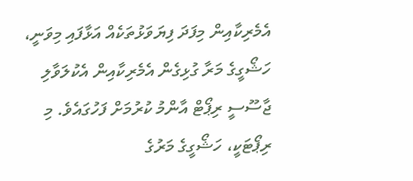އެމެރިކާއިން މިފަދަ ފިޔަވަޅުތަކެއް އަޅާފައި މިވަނީ، ހަޝޯގީގެ މަރާ ގުޅިގެން އެމެރިކާއިން އެކުލަވާލި ޖާސޫސީ ރިޕޯޓް އާންމު ކުރުމަށް ފަހުގައެވެ. މި ރިޕޯޓަކީ، ހަޝޯގީގެ މަރުގެ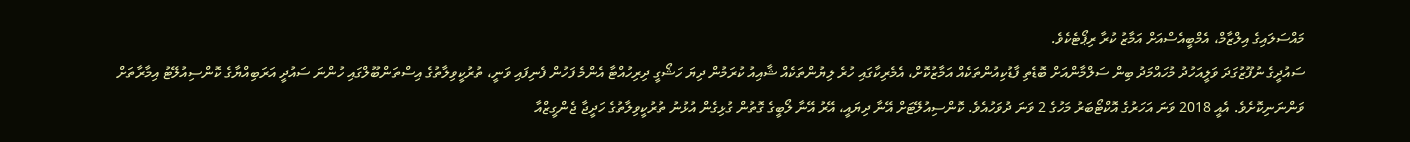މައްސަލައިގެ އިލްޒާމް، އެމްބީއެސްއަށް އަމާޒު ކުރާ ރިޕޯޓެކެވެ.
ސައުދީގެ ނުފޫޒުގަދަ ވަލީއަހުދު މުހައްމަދު ބިން ސަލްމާންއަށް ބޮޑެތި ފާޑުކިއުންތަކެއް އަމާޒުކޮށް، އެމެރިކާގައި ހުރެ ލިޔުންތަކެއް ޝާއިއު ކުރަމުން ދިޔަ ހަޝޯގީ ދިރިހުއްޓާ އެންމެ ފަހުން ފެނިފައި ވަނީ، ތުރުކީވިލާތުގެ އިސްތަންބޫލްގައި ހުންނަ ސައުދީ އަރަބިއްޔާގެ ކޮންސިއުލޭޓު އިމާރާތަށް ވަންނަނިކޮށެވެ. އެއީ 2018 ވަނަ އަހަރުގެ އޮކްޓޯބަރު މަހުގެ 2 ވަނަ ދުވަހުއެވެ. ކޮންސިއުލޭޓަށް އޭނާ ދިޔައީ، އޭރު އޭނާ ލޯބީގެ ގޮތުން ގުޅިގެން އުޅުނު ތުރުކީވިލާތުގެ ހަދީޖާ ޖެންގީޒްއާ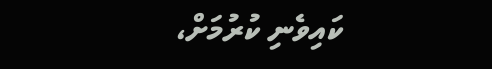ކައިވެނި ކުރުމަށް،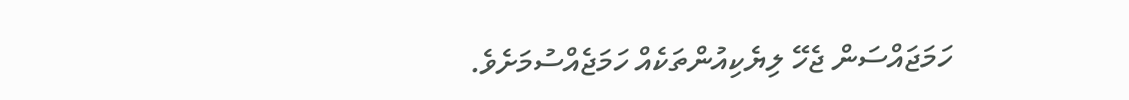ހަމަޖައްސަން ޖެހޭ ލިޔެކިއުންތަކެއް ހަމަޖެއްސުމަށެވެ.